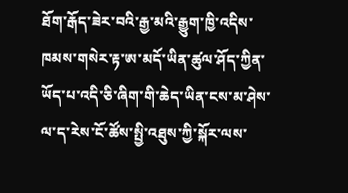ཐོག་རྒོད་ཟེར་བའི་རྒྱ་མའི་རྒྱུག་ཁྱི་འདིས་ཁམས་གསེར་རྟ་ཨ་མདོ་ཡིན་ཚུལ་ཤོད་ཀྱིན་ཡོད་པ་འདི་ཅི་ཞིག་གི་ཆེད་ཡིན་ངས་མ་ཤེས་ལ་ད་རེས་ངོ་ཚོས་སྤྱི་འཐུས་ཀྱི་སྐོར་ལས་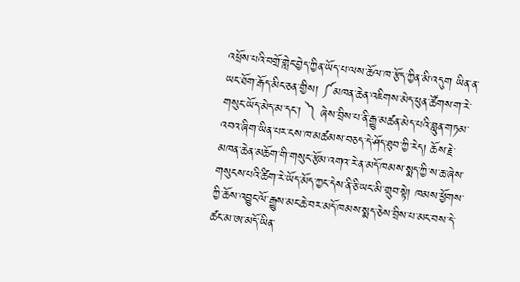འཕྲོས་པའི་བགྲོ་གླེང་བྱེད་ཀྱིན་ཡོད་པ་ལས་ཆོལ་ཁ་རྩོད་ཀྱིན་མི་འདུག ཡིན་ན་ཡང་ཐོག་རྒོད་མིང་ཅན་གྱིས། ༼མཁན་ཆེན་འཇིགས་མེད་ཕུན་ཚོགས་ག་རེ་གསུང་ཡོད་མེད་མ་དང་། ༽ ཞེས་བྲིས་པ་ནི་རྒྱུ་མཚན་མེད་པའི་བླུན་གཏམ་འབའ་ཞིག་ཡིན་པར་ངས་ཁ་མཚམས་བཅད་དེ་ཤོད་ཐུབ་ཀྱི་རེད། ཆོས་རྗེ་མཁན་ཆེན་མཆོག་གི་གསུང་རྩོམ་འགའ་རེ་ན་མདོ་ཁམས་སྨད་ཀྱི་ས་ཆ་ཞེས་གསུངས་པའི་ཚིག་རེ་ཡོད་མོད་ཀྱང་དེས་ནི་ཅི་ཡང་མི་གྲུབ་སྟེ། ཁམས་ཕྱོགས་ཀྱི་ཆོས་འབྱུང་ལོ་རྒྱུས་མང་ཆེ་བར་མདོ་ཁམས་སྨད་ཅེས་བྲིས་པ་མང་བས་དེ་ཚང་མ་ཨ་མདོ་ཡིན་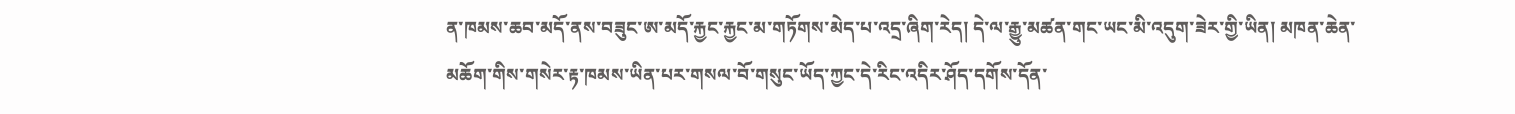ན་ཁམས་ཆབ་མདོ་ནས་བཟུང་ཨ་མདོ་རྐྱང་རྐྱང་མ་གཏོགས་མེད་པ་འདྲ་ཞིག་རེད། དེ་ལ་རྒྱུ་མཚན་གང་ཡང་མི་འདུག་ཟེར་གྱི་ཡིན། མཁན་ཆེན་མཆོག་གིས་གསེར་རྟ་ཁམས་ཡིན་པར་གསལ་བོ་གསུང་ཡོད་ཀྱང་དེ་རིང་འདིར་ཤོད་དགོས་དོན་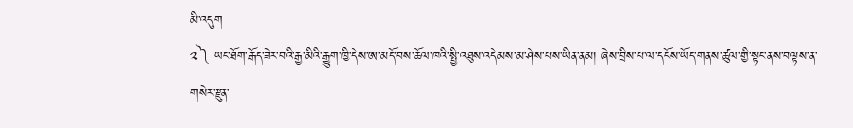མི་འདུག
༢༽ ཡང་ཐོག་རྒོད་ཟེར་བའི་རྒྱ་མིའི་རྒྱུག་ཁྱི་དེས་ཨ་མདོ་བས་ཆོལ་ཁའི་སྤྱི་འཐུས་འདེམས་མ་ཤེས་པས་ཡིན་ནམ། ཞེས་བྲིས་པ་ལ་དངོས་ཡོད་གནས་ཚུལ་གྱི་སྟང་ནས་བལྟས་ན་གསེར་རྫུན་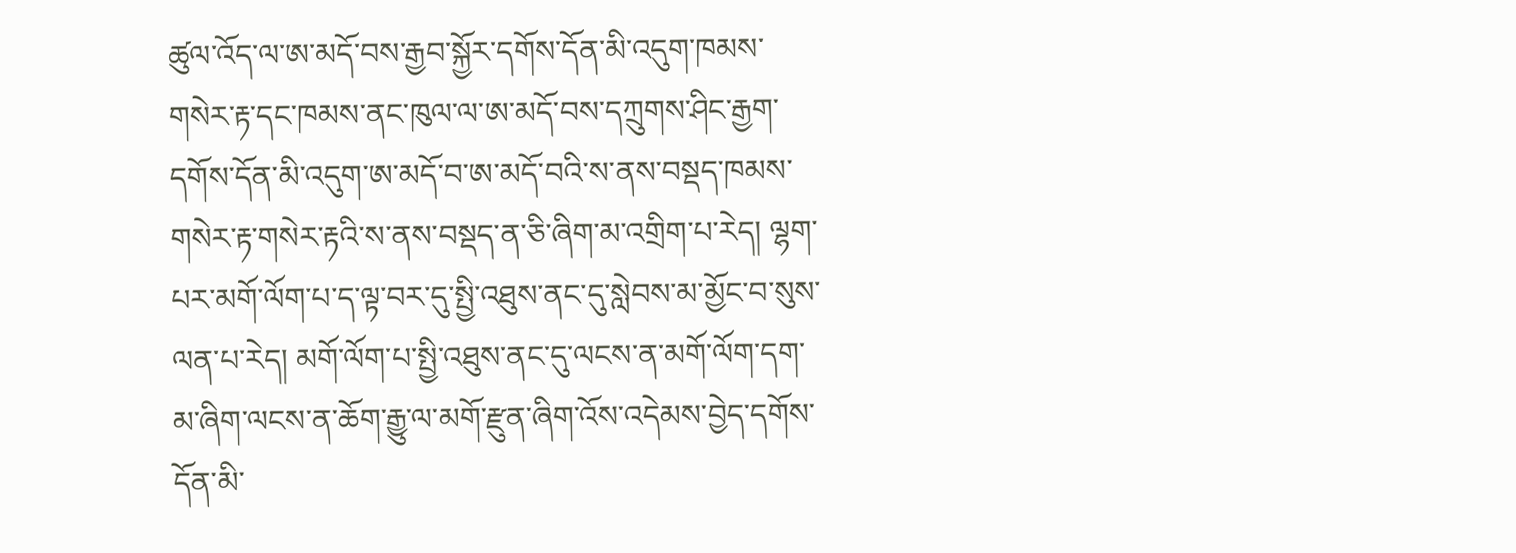ཚུལ་འོད་ལ་ཨ་མདོ་བས་རྒྱབ་སྐྱོར་དགོས་དོན་མི་འདུག་ཁམས་གསེར་རྟ་དང་ཁམས་ནང་ཁུལ་ལ་ཨ་མདོ་བས་དཀྲུགས་ཤིང་རྒྱག་དགོས་དོན་མི་འདུག་ཨ་མདོ་བ་ཨ་མདོ་བའི་ས་ནས་བསྡད་ཁམས་གསེར་རྟ་གསེར་རྟའི་ས་ནས་བསྡད་ན་ཅི་ཞིག་མ་འགྲིག་པ་རེད། ལྷག་པར་མགོ་ལོག་པ་ད་ལྟ་བར་དུ་སྤྱི་འཐུས་ནང་དུ་སླེབས་མ་མྱོང་བ་སུས་ལན་པ་རེད། མགོ་ལོག་པ་སྤྱི་འཐུས་ནང་དུ་ལངས་ན་མགོ་ལོག་དག་མ་ཞིག་ལངས་ན་ཆོག་རྒྱུ་ལ་མགོ་རྫུན་ཞིག་འོས་འདེམས་བྱེད་དགོས་དོན་མི་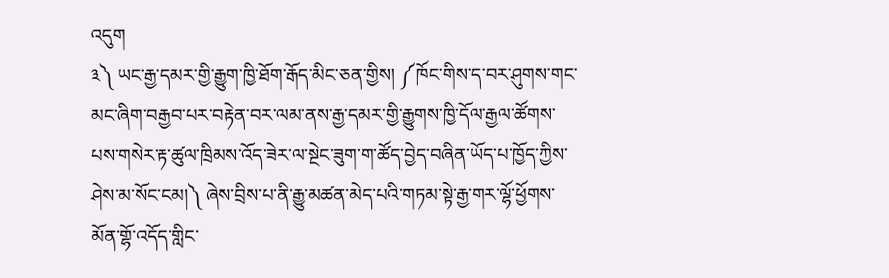འདུག
༣༽ ཡང་རྒྱ་དམར་གྱི་རྒྱུག་ཁྱི་ཐོག་རྒོད་མིང་ཅན་གྱིས། ༼ཁོང་གིས་ད་བར་ཤུགས་གང་མང་ཞིག་བརྒྱབ་པར་བརྟེན་བར་ལམ་ནས་རྒྱ་དམར་གྱི་རྒྱུགས་ཁྱི་དོལ་རྒྱལ་ཚོགས་པས་གསེར་རྟ་ཚུལ་ཁྲིམས་འོད་ཟེར་ལ་སྔེང་ཟུག་ག་ཚོད་བྱེད་བཞིན་ཡོད་པ་ཁྱོད་ཀྱིས་ཤེས་མ་སོང་ངམ།༽ ཞེས་བྲིས་པ་ནི་རྒྱུ་མཚན་མེད་པའི་གཏམ་སྟེ་རྒྱ་གར་ལྷོ་ཕྱོགས་མོན་གྷོ་འདོད་གླིང་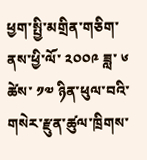ཕྱག་སྤྱི་མགྲིན་གཅིག་ནས་ཕྱི་ལོ་ ༢༠༠༩ ཟླ་ ༦ ཚེས་ ༡༧ ཉིན་ཕུལ་བའི་གསེར་རྫུན་ཚུལ་ཁྲིགས་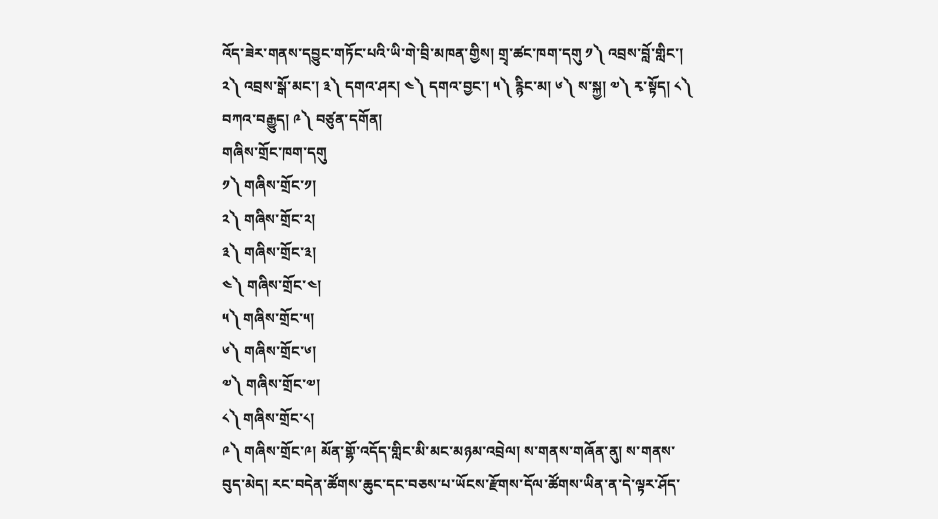འོད་ཟེར་གནས་དབྱུང་གཏོང་པའི་ཡི་གེ་བྲི་མཁན་གྱིས། གྲྭ་ཚང་ཁག་དགུ ༡༽ འབྲས་བློ་གླིང་། ༢༽ འབྲས་སྒོ་མང་། ༣༽ དགའ་ཤར། ༤༽ དགའ་བྱང་། ༥༽ རྙིང་མ། ༦༽ ས་སྐྱ། ༧༽ རྭ་སྟོད། ༨༽ བཀའ་བརྒྱུད། ༩༽ བཙུན་དགོན།
གཞིས་གྲོང་ཁག་དགུ
༡༽ གཞིས་གྲོང་༡།
༢༽ གཞིས་གྲོང་༢།
༣༽ གཞིས་གྲོང་༣།
༤༽ གཞིས་གྲོང་༤།
༥༽ གཞིས་གྲོང་༥།
༦༽ གཞིས་གྲོང་༦།
༧༽ གཞིས་གྲོང་༧།
༨༽ གཞིས་གྲོང་༨།
༩༽ གཞིས་གྲོང་༩། མོན་གྷོ་འདོད་གླིང་མི་མང་མཉམ་འབྲེལ། ས་གནས་གཞོན་ནུ། ས་གནས་བུད་མེད། རང་བདེན་ཚོགས་ཆུང་དང་བཅས་པ་ཡོངས་རྫོགས་དོལ་ཚོགས་ཡིན་ན་དེ་ལྟར་ཤོད་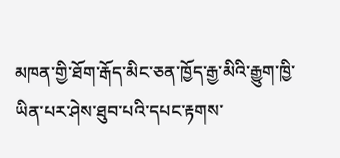མཁན་གྱི་ཐོག་རྒོད་མིང་ཅན་ཁྱོད་རྒྱ་མིའི་རྒྱུག་ཁྱི་ཡིན་པར་ཤེས་ཐུབ་པའི་དཔང་རྟགས་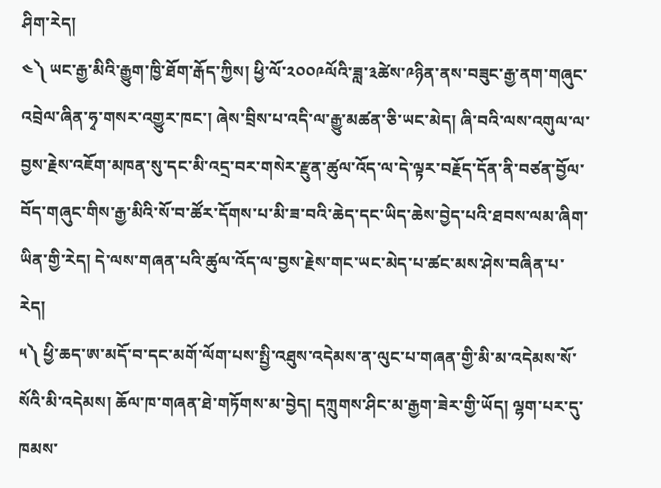ཤིག་རེད།
༤༽ ཡང་རྒྱ་མིའི་རྒྱུག་ཁྱི་ཐོག་རྒོད་ཀྱིས། ཕྱི་ལོ་༢༠༠༩ལོའི་ཟླ་༣ཚེས་༩ཉིན་ནས་བཟུང་རྒྱ་ནག་གཞུང་འབྲེལ་ཞིན་ཧྭ་གསར་འགྱུར་ཁང་། ཞེས་བྲིས་པ་འདི་ལ་རྒྱུ་མཚན་ཅི་ཡང་མེད། ཞི་བའི་ལས་འགུལ་ལ་བྱས་རྗེས་འཇོག་མཁན་སུ་དང་མི་འདྲ་བར་གསེར་རྫུན་ཚུལ་འོད་ལ་དེ་ལྟར་བརྗོད་དོན་ནི་བཙན་བྱོལ་བོད་གཞུང་གིས་རྒྱ་མིའི་སོ་བ་ཚོར་དོགས་པ་མི་ཟ་བའི་ཆེད་དང་ཡིད་ཆེས་བྱེད་པའི་ཐབས་ལམ་ཞིག་ཡིན་གྱི་རེད། དེ་ལས་གཞན་པའི་ཚུལ་འོད་ལ་བྱས་རྗེས་གང་ཡང་མེད་པ་ཚང་མས་ཤེས་བཞིན་པ་རེད།
༥༽ ཕྱི་ཆད་ཨ་མདོ་བ་དང་མགོ་ལོག་པས་སྤྱི་འཐུས་འདེམས་ན་ལུང་པ་གཞན་གྱི་མི་མ་འདེམས་སོ་སོའི་མི་འདེམས། ཆོལ་ཁ་གཞན་ཐེ་གཏོགས་མ་བྱེད། དཀྲུགས་ཤིང་མ་རྒྱག་ཟེར་གྱི་ཡོད། ལྷག་པར་དུ་ཁམས་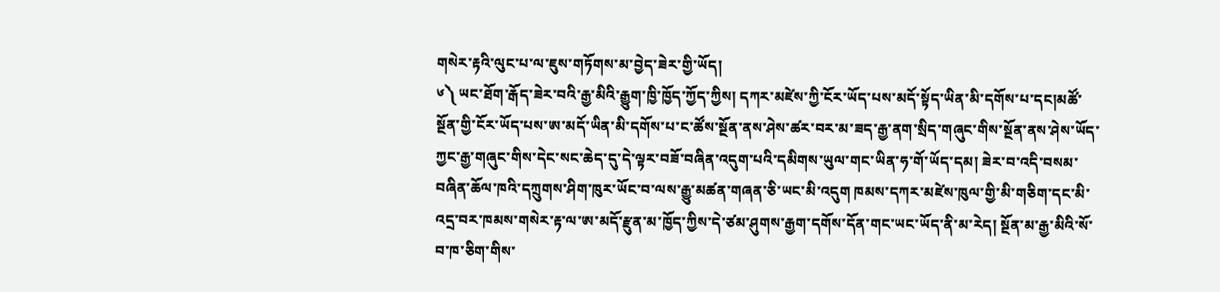གསེར་རྟའི་ལུང་པ་ལ་ཇུས་གཏོགས་མ་བྱེད་ཟེར་གྱི་ཡོད།
༦༽ ཡང་ཐོག་རྒོད་ཟེར་བའི་རྒྱ་མིའི་རྒྱུག་ཁྱི་ཁྱོད་ཀྱོད་ཀྱིས། དཀར་མཛེས་ཀྱི་ངོར་ཡོད་པས་མདོ་སྟོད་ཡིན་མི་དགོས་པ་དང།མཚོ་སྔོན་གྱི་ངོར་ཡོད་པས་ཨ་མདོ་ཡིན་མི་དགོས་པ་ང་ཚོས་སྔོན་ནས་ཤེས་ཚར་བར་མ་ཟད་རྒྱ་ནག་སྲིད་གཞུང་གིས་སྔོན་ནས་ཤེས་ཡོད་ཀྱང་རྒྱ་གཞུང་གིས་དེང་སང་ཆེད་དུ་དེ་ལྟར་བཟོ་བཞིན་འདུག་པའི་དམིགས་ཡུལ་གང་ཡིན་ཧ་གོ་ཡོད་དམ། ཟེར་བ་འདི་བསམ་བཞིན་ཆོལ་ཁའི་དཀྲུགས་ཤིག་ཁུར་ཡོང་བ་ལས་རྒྱུ་མཚན་གཞན་ཅི་ཡང་མི་འདུག ཁམས་དཀར་མཛེས་ཁུལ་གྱི་མི་གཅིག་དང་མི་འདྲ་བར་ཁམས་གསེར་རྟ་ལ་ཨ་མདོ་རྫུན་མ་ཁྱོད་ཀྱིས་དེ་ཙམ་ཤུགས་རྒྱག་དགོས་དོན་གང་ཡང་ཡོད་ནི་མ་རེད། སྔོན་མ་རྒྱ་མིའི་སོ་བ་ཁ་ཅིག་གིས་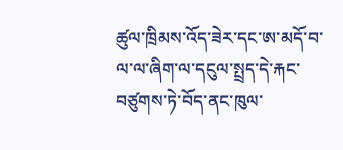ཚུལ་ཁྲིམས་འོད་ཟེར་དང་ཨ་མདོ་བ་ལ་ལ་ཞིག་ལ་དངུལ་སྤྲད་དེ་རྐང་བཙུགས་ཏེ་བོད་ནང་ཁུལ་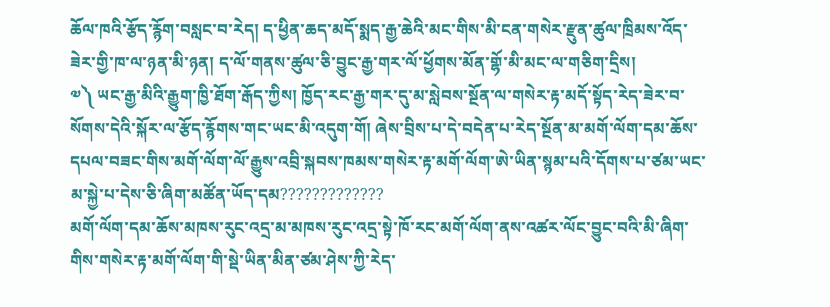ཆོལ་ཁའི་རྩོད་རྙོག་བསླང་བ་རེད། ད་ཕྱིན་ཆད་མདོ་སྨད་རྒྱ་ཆེའི་མང་གིས་མི་ངན་གསེར་རྫུན་ཚུལ་ཁྲིམས་འོད་ཟེར་གྱི་ཁ་ལ་ཉན་མི་ཉན། ད་ལོ་གནས་ཚུལ་ཅི་བྱུང་རྒྱ་གར་ལོ་ཕྱོགས་མོན་གྷོ་མི་མང་ལ་གཅིག་དྲིས།
༧༽ ཡང་རྒྱ་མིའི་རྒྱུག་ཁྱི་ཐོག་རྒོད་ཀྱིས། ཁྱོད་རང་རྒྱ་གར་དུ་མ་སླེབས་སྔོན་ལ་གསེར་རྟ་མདོ་སྟོད་རེད་ཟེར་བ་སོགས་དེའི་སྐོར་ལ་རྩོད་རྙོགས་གང་ཡང་མི་འདུག་གོ། ཞེས་བྲིས་པ་དེ་བདེན་པ་རེད་སྔོན་མ་མགོ་ལོག་དམ་ཆོས་དཔལ་བཟང་གིས་མགོ་ལོག་ལོ་རྒྱུས་འབྲི་སྐབས་ཁམས་གསེར་རྟ་མགོ་ལོག་ཨེ་ཡིན་སྙམ་པའི་དོགས་པ་ཙམ་ཡང་མ་སྐྱེ་པ་དེས་ཅི་ཞིག་མཚོན་ཡོད་དམ?????????????
མགོ་ལོག་དམ་ཆོས་མཁས་རུང་འདྲ་མ་མཁས་རུང་འདྲ་སྟེ་ཁོ་རང་མགོ་ལོག་ནས་འཚར་ལོང་བྱུང་བའི་མི་ཞིག་གིས་གསེར་རྟ་མགོ་ལོག་གི་སྡེ་ཡིན་མིན་ཙམ་ཤེས་ཀྱི་རེད་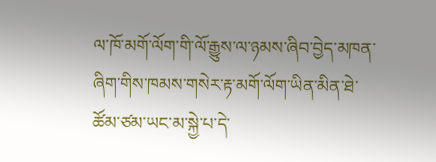ལ་ཁོ་མགོ་ལོག་གི་ལོ་རྒྱུས་ལ་ཉམས་ཞིབ་བྱེད་མཁན་ཞིག་གིས་ཁམས་གསེར་རྟ་མགོ་ལོག་ཡིན་མིན་ཐེ་ཚོམ་ཙམ་ཡང་མ་སྐྱེ་པ་དེ་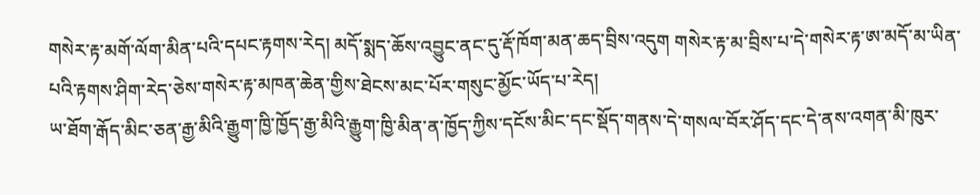གསེར་རྟ་མགོ་ལོག་མིན་པའི་དཔང་རྟགས་རེད། མདོ་སྨད་ཆོས་འབྱུང་ནང་དུ་རྡོ་ཁོག་མན་ཆད་བྲིས་འདུག གསེར་རྟ་མ་བྲིས་པ་དེ་གསེར་རྟ་ཨ་མདོ་མ་ཡིན་པའི་རྟགས་ཤིག་རེད་ཅེས་གསེར་རྟ་མཁན་ཆེན་གྱིས་ཐེངས་མང་པོར་གསུང་མྱོང་ཡོད་པ་རེད།
ཡ་ཐོག་རྒོད་མིང་ཅན་རྒྱ་མིའི་རྒྱུག་ཁྱི་ཁྱོད་རྒྱ་མིའི་རྒྱུག་ཁྱི་མིན་ན་ཁྱོད་ཀྱིས་དངོས་མིང་དང་སྡོད་གནས་དེ་གསལ་བོར་ཤོད་དང་དེ་ནས་འགན་མི་ཁུར་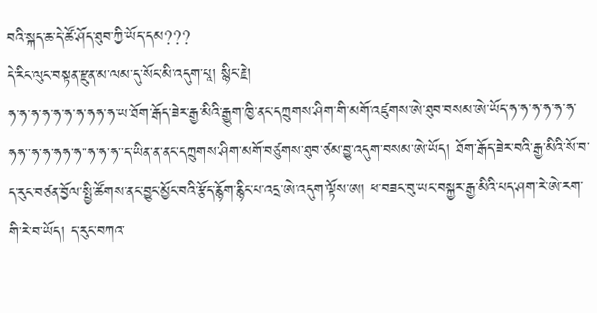བའི་སྐད་ཆ་དེ་ཚོ་ཤོད་ཐུབ་ཀྱི་ཡོད་དམ???
དེ་རིང་ལུང་བསྟན་རྫུན་མ་ལམ་དུ་སོང་མི་འདུག་པཱ། སྙིང་རྗེ།
ཧ་ཧ་ཧ་ཧ་ཧ་ཧ་ཧ་ཧཧ་ཧ་ཡ་ཐོག་རྒོད་ཟེར་རྒྱ་མིའི་རྒྱུག་ཁྱི་ནང་དཀྲུགས་ཤིག་གི་མགོ་འཛུགས་ཨེ་ཐུབ་བསམ་ཨེ་ཡོད་ཧ་ཧ་ཧ་ཧ་ཧ་ཧ་ཧཧ་་ཧ་ཧ་ཧཧ་ཧ་་ཧ་ཧ་ཧ་་ད་ཡིན་ན་ནང་དཀྲུགས་ཤིག་མགོ་བཙུགས་ཐུབ་ཙམ་བྱུ་འདུག་བསམ་ཨེ་ཡོད། ཐོག་རྒོད་ཟེར་བའི་རྒྱ་མིའི་སོ་བ་ད་རུང་བཙན་བྱོལ་སྤྱི་ཚོགས་ནང་བྱུང་མྱོང་བའི་རྩོད་རྙོག་རྙིང་པ་འདྲ་ཨེ་འདུག་ལྟོས་ཨ། ཕ་བཟང་བུ་ཡང་བསྐྱར་རྒྱ་མིའི་པད་ཤག་རེ་ཨེ་རག་གི་རེ་བ་ཡོད། ད་རུང་བཀའ་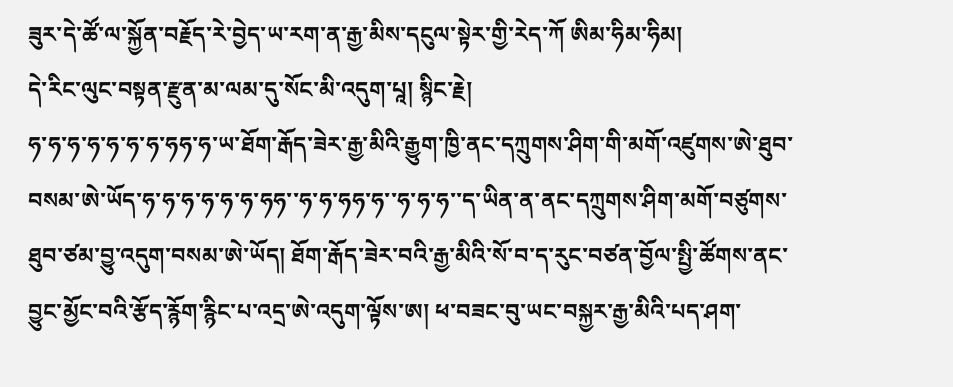ཟུར་དེ་ཚོ་ལ་སྐྱོན་བརྗོད་རེ་བྱེད་ཡ་རག་ན་རྒྱ་མིས་དངུལ་སྟེར་གྱི་རེད་ཀོ ཨིམ་ཧིམ་ཧིམ།
དེ་རིང་ལུང་བསྟན་རྫུན་མ་ལམ་དུ་སོང་མི་འདུག་པཱ། སྙིང་རྗེ།
ཧ་ཧ་ཧ་ཧ་ཧ་ཧ་ཧ་ཧཧ་ཧ་ཡ་ཐོག་རྒོད་ཟེར་རྒྱ་མིའི་རྒྱུག་ཁྱི་ནང་དཀྲུགས་ཤིག་གི་མགོ་འཛུགས་ཨེ་ཐུབ་བསམ་ཨེ་ཡོད་ཧ་ཧ་ཧ་ཧ་ཧ་ཧ་ཧཧ་་ཧ་ཧ་ཧཧ་ཧ་་ཧ་ཧ་ཧ་་ད་ཡིན་ན་ནང་དཀྲུགས་ཤིག་མགོ་བཙུགས་ཐུབ་ཙམ་བྱུ་འདུག་བསམ་ཨེ་ཡོད། ཐོག་རྒོད་ཟེར་བའི་རྒྱ་མིའི་སོ་བ་ད་རུང་བཙན་བྱོལ་སྤྱི་ཚོགས་ནང་བྱུང་མྱོང་བའི་རྩོད་རྙོག་རྙིང་པ་འདྲ་ཨེ་འདུག་ལྟོས་ཨ། ཕ་བཟང་བུ་ཡང་བསྐྱར་རྒྱ་མིའི་པད་ཤག་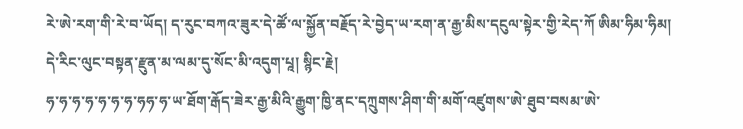རེ་ཨེ་རག་གི་རེ་བ་ཡོད། ད་རུང་བཀའ་ཟུར་དེ་ཚོ་ལ་སྐྱོན་བརྗོད་རེ་བྱེད་ཡ་རག་ན་རྒྱ་མིས་དངུལ་སྟེར་གྱི་རེད་ཀོ ཨིམ་ཧིམ་ཧིམ།
དེ་རིང་ལུང་བསྟན་རྫུན་མ་ལམ་དུ་སོང་མི་འདུག་པཱ། སྙིང་རྗེ།
ཧ་ཧ་ཧ་ཧ་ཧ་ཧ་ཧ་ཧཧ་ཧ་ཡ་ཐོག་རྒོད་ཟེར་རྒྱ་མིའི་རྒྱུག་ཁྱི་ནང་དཀྲུགས་ཤིག་གི་མགོ་འཛུགས་ཨེ་ཐུབ་བསམ་ཨེ་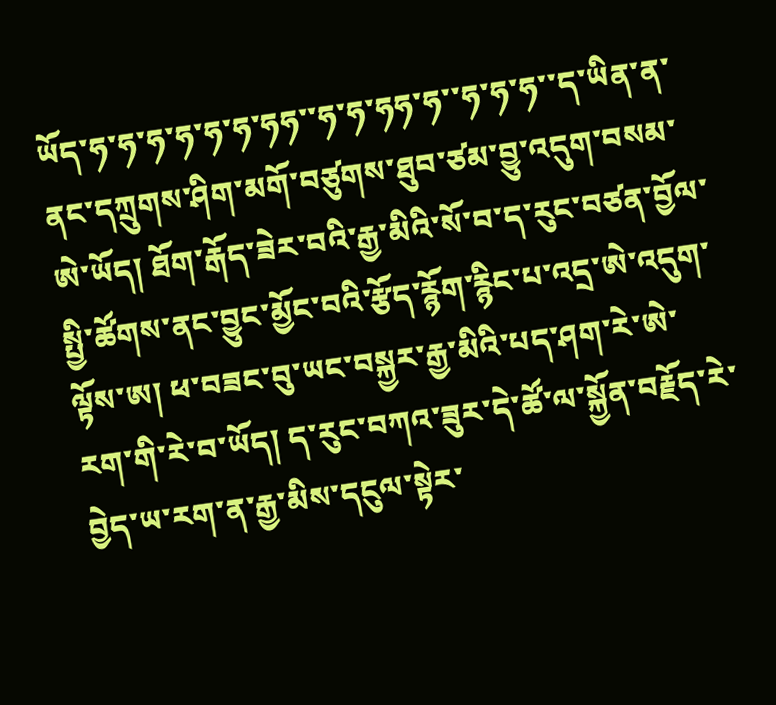ཡོད་ཧ་ཧ་ཧ་ཧ་ཧ་ཧ་ཧཧ་་ཧ་ཧ་ཧཧ་ཧ་་ཧ་ཧ་ཧ་་ད་ཡིན་ན་ནང་དཀྲུགས་ཤིག་མགོ་བཙུགས་ཐུབ་ཙམ་བྱུ་འདུག་བསམ་ཨེ་ཡོད། ཐོག་རྒོད་ཟེར་བའི་རྒྱ་མིའི་སོ་བ་ད་རུང་བཙན་བྱོལ་སྤྱི་ཚོགས་ནང་བྱུང་མྱོང་བའི་རྩོད་རྙོག་རྙིང་པ་འདྲ་ཨེ་འདུག་ལྟོས་ཨ། ཕ་བཟང་བུ་ཡང་བསྐྱར་རྒྱ་མིའི་པད་ཤག་རེ་ཨེ་རག་གི་རེ་བ་ཡོད། ད་རུང་བཀའ་ཟུར་དེ་ཚོ་ལ་སྐྱོན་བརྗོད་རེ་བྱེད་ཡ་རག་ན་རྒྱ་མིས་དངུལ་སྟེར་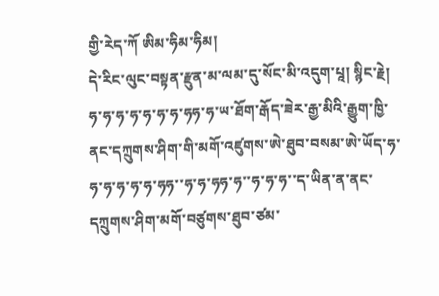གྱི་རེད་ཀོ ཨིམ་ཧིམ་ཧིམ།
དེ་རིང་ལུང་བསྟན་རྫུན་མ་ལམ་དུ་སོང་མི་འདུག་པཱ། སྙིང་རྗེ།
ཧ་ཧ་ཧ་ཧ་ཧ་ཧ་ཧ་ཧཧ་ཧ་ཡ་ཐོག་རྒོད་ཟེར་རྒྱ་མིའི་རྒྱུག་ཁྱི་ནང་དཀྲུགས་ཤིག་གི་མགོ་འཛུགས་ཨེ་ཐུབ་བསམ་ཨེ་ཡོད་ཧ་ཧ་ཧ་ཧ་ཧ་ཧ་ཧཧ་་ཧ་ཧ་ཧཧ་ཧ་་ཧ་ཧ་ཧ་་ད་ཡིན་ན་ནང་དཀྲུགས་ཤིག་མགོ་བཙུགས་ཐུབ་ཙམ་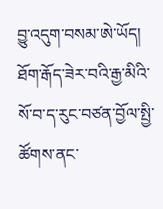བྱུ་འདུག་བསམ་ཨེ་ཡོད། ཐོག་རྒོད་ཟེར་བའི་རྒྱ་མིའི་སོ་བ་ད་རུང་བཙན་བྱོལ་སྤྱི་ཚོགས་ནང་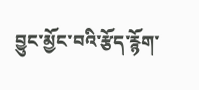བྱུང་མྱོང་བའི་རྩོད་རྙོག་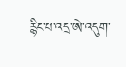རྙིང་པ་འདྲ་ཨེ་འདུག་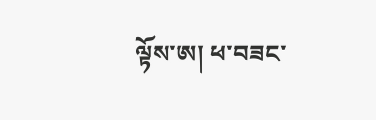ལྟོས་ཨ། ཕ་བཟང་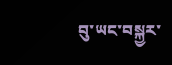བུ་ཡང་བསྐྱར་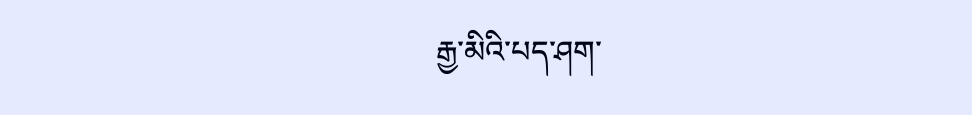རྒྱ་མིའི་པད་ཤག་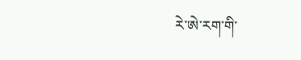རེ་ཨེ་རག་གི་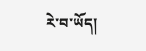རེ་བ་ཡོད།